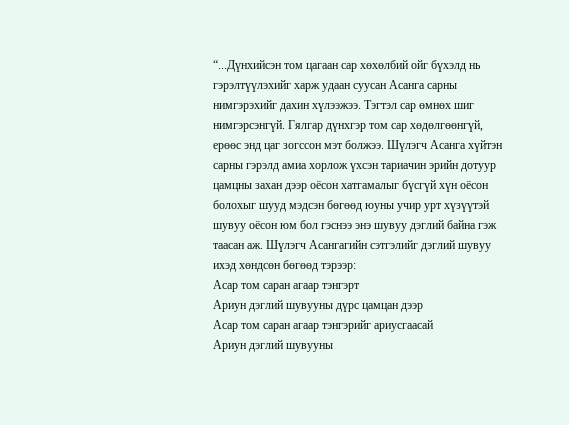“...Дүнхийсэн том цагаан сар хөхөлбий ойг бүхэлд нь гэрэлтүүлэхийг харж удаан суусан Асанга сарны нимгэрэхийг дахин хүлээжээ. Тэгтэл сар өмнөх шиг нимгэрсэнгүй. Гялгар дүнхгэр том сар хөдөлгөөнгүй, ерөөс энд цаг зогссон мэт болжээ. Шүлэгч Асанга хүйтэн сарны гэрэлд амиа хорлож үхсэн тариачин эрийн дотуур цамцны захан дээр оёсон хатгамалыг бүсгүй хүн оёсон болохыг шууд мэдсэн бөгөөд юуны учир урт хүзүүтэй шувуу оёсон юм бол гэснээ энэ шувуу дэглий байна гэж таасан аж. Шүлэгч Асангагийн сэтгэлийг дэглий шувуу ихэд хөндсөн бөгөөд тэрээр:
Асар том саран агаар тэнгэрт
Ариун дэглий шувууны дүрс цамцан дээр
Асар том саран агаар тэнгэрийг ариусгаасай
Ариун дэглий шувууны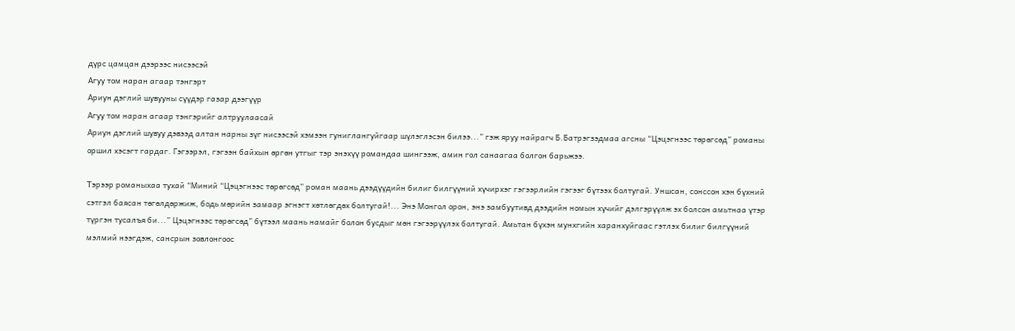дүрс цамцан дээрээс нисээсэй
Агуу том наран агаар тэнгэрт
Ариун дэглий шувууны сүүдэр газар дээгүүр
Агуу том наран агаар тэнгэрийг алтруулаасай
Ариун дэглий шувуу дэвээд алтан нарны зүг нисээсэй хэмээн гуниглангуйгаар шүлэглэсэн билээ...” гэж яруу найрагч Б.Батрэгзэдмаа агсны “Цэцэгнээс төрөгсөд” романы оршил хэсэгт гардаг. Гэгээрэл, гэгээн байхын өргөн утгыг тэр энэхүү романдаа шингээж, амин гол санаагаа болгон барьжээ.

Тэрээр романыхаа тухай “Миний “Цэцэгнээс төрөгсөд” роман маань дээдүүдийн билиг билгүүний хүчирхэг гэгээрлийн гэгээг бүтээх болтугай. Уншсан, сонссон хэн бүхний сэтгэл баясан төгөлдөржиж, бодь мөрийн замаар эгнэгт хөтлөгдөх болтугай!... Энэ Монгол орон, энэ замбуутивд дээдийн номын хүчийг дэлгэрүүлж эх болсон амьтнаа үтэр түргэн тусалъя би...” Цэцэгнээс төрөгсөд” бүтээл маань намайг болон бусдыг мөн гэгээрүүлэх болтугай. Амьтан бүхэн мунхгийн харанхуйгаас гэтлэх билиг билгүүний мэлмий нээгдэж, сансрын зовлонгоос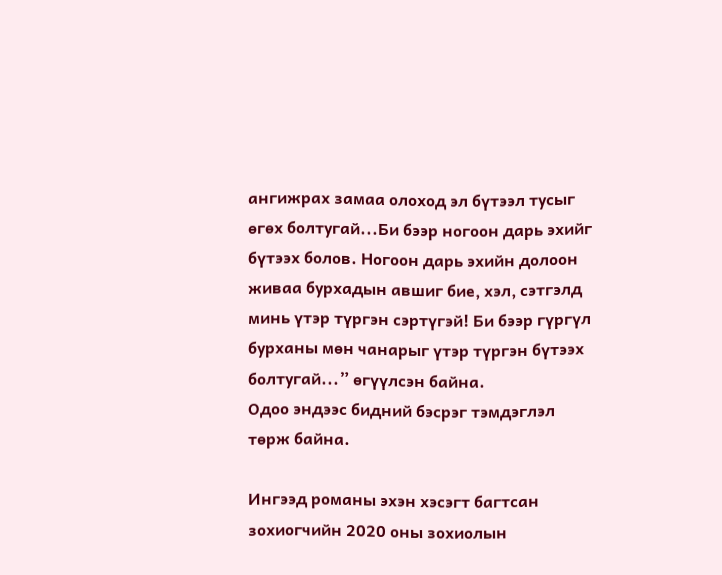ангижрах замаа олоход эл бүтээл тусыг өгөх болтугай...Би бээр ногоон дарь эхийг бүтээх болов. Ногоон дарь эхийн долоон живаа бурхадын авшиг бие, хэл, сэтгэлд минь үтэр түргэн сэртүгэй! Би бээр гүргүл бурханы мөн чанарыг үтэр түргэн бүтээх болтугай...” өгүүлсэн байна.
Одоо эндээс бидний бэсрэг тэмдэглэл төрж байна.

Ингээд романы эхэн хэсэгт багтсан зохиогчийн 2020 оны зохиолын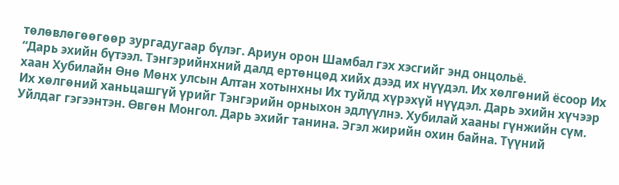төлөвлөгөөгөөр зургадугаар бүлэг. Ариун орон Шамбал гэх хэсгийг энд онцольё.
“Дарь эхийн бүтээл. Тэнгэрийнхний далд ертөнцөд хийх дээд их нүүдэл. Их хөлгөний ёсоор Их хаан Хубилайн Өнө Мөнх улсын Алтан хотынхны Их туйлд хүрэхүй нүүдэл. Дарь эхийн хүчээр Их хөлгөний ханьцашгүй үрийг Тэнгэрийн орныхон эдлүүлнэ. Хубилай хааны гүнжийн сүм. Уйлдаг гэгээнтэн. Өвгөн Монгол. Дарь эхийг танина. Эгэл жирийн охин байна. Түүний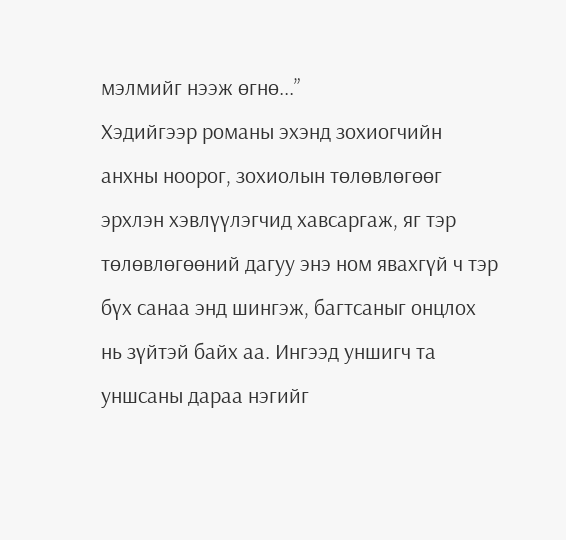мэлмийг нээж өгнө...”
Хэдийгээр романы эхэнд зохиогчийн анхны ноорог, зохиолын төлөвлөгөөг эрхлэн хэвлүүлэгчид хавсаргаж, яг тэр төлөвлөгөөний дагуу энэ ном явахгүй ч тэр бүх санаа энд шингэж, багтсаныг онцлох нь зүйтэй байх аа. Ингээд уншигч та уншсаны дараа нэгийг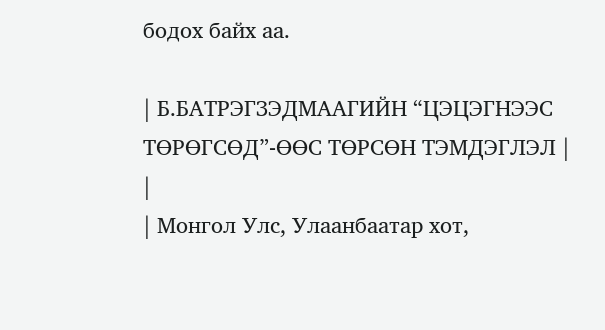бодох байх аа.

| Б.БАТРЭГЗЭДМААГИЙН “ЦЭЦЭГНЭЭС ТӨРӨГСӨД”-ӨӨС ТӨРСӨН ТЭМДЭГЛЭЛ |
|
| Монгол Улс, Улаанбаатар хот,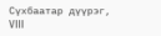Сүхбаатар дүүрэг, VIII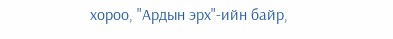хороо, "Ардын эрх"-ийн байр,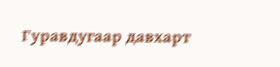Гуравдугаар давхарт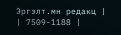Эргэлт.мн редакц |
| 7509-1188 |